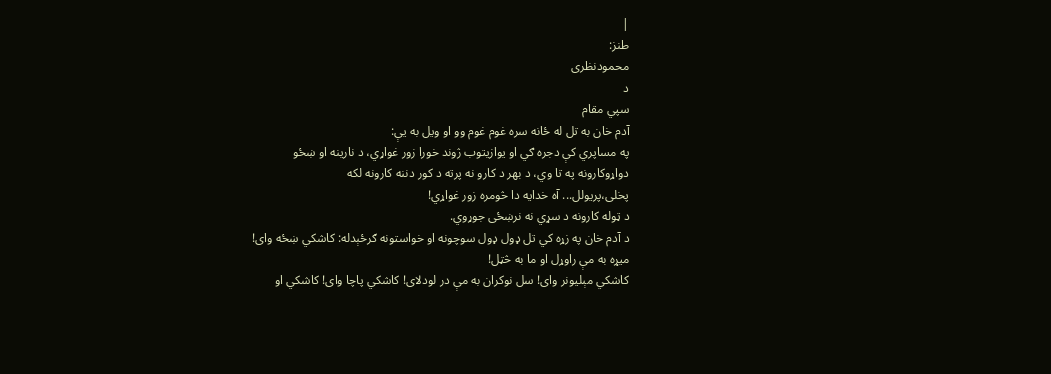|
طنز:
محمودنظری
د
سپي مقام
آدم خان به تل له ځانه سره غوم غوم وو او ويل به يې:
په مساپري کې دجره ګي او يوازيتوب ژوند خورا زور غواړي، د نارينه او ښځو
دواړوکارونه په تا وي، د بهر د کارو نه پرته د کور دننه کارونه لکه
پخلی،پريولل... آه خدايه دا څومره زور غواړي!
د ټوله کارونه د سړي نه نرښځی جوړوي.
د آدم خان په زړه کي تل ډول ډول سوچونه او خواستونه ګرځېدله: کاشکي ښځه وای!
ميړه به مې راوړل او ما به څټل!
کاشکي مېلیونر وای! سل نوکران به مې در لودلای! کاشکي پاچا وای! کاشکي او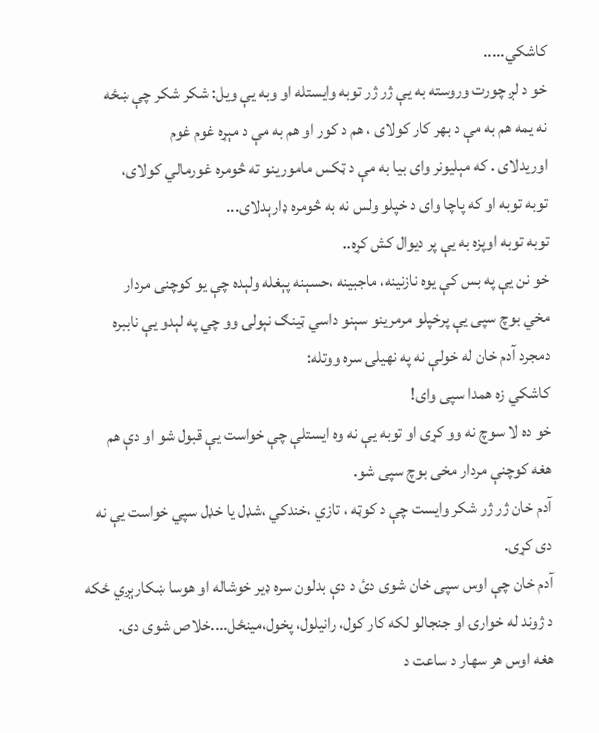کاشکي.....
خو د لږ چورت وروسته به يې ژر ژر توبه وايستله او وبه يې ويل: شکر شکر چې ښځه
نه يمه هم به مې د بهر کار کولای ، هم د کور او هم به مې د مېړه غوم غوم
اوريدلای . که مېلیونر وای بيا به مې د ټکس مامورينو ته څومره غورمالي کولای،
توبه توبه او که پاچا وای د خپلو ولس نه به څومره ډارېدلای...
توبه توبه اوپزه به يې پر ديوال کش کړه..
خو نن يې په بس کې يوه نازنينه، ماجبينه ،حسېنه پېغله ولېده چې يو کوچنی مردار
مخي بوچ سپی يې پرخپلو مرمرينو سېنو داسي ټينګ نېولۍ وو چي په لېدو يې ناببره
دمجرد آدم خان له خولې نه په نهيلۍ سره ووتله:
کاشکي زه همدا سپی وای!
خو ده لا سوچ نه وو کړی او توبه يې نه وه ايستلې چې خواست يې قبول شو او دې هم
هغه کوچنې مردار مخی بوچ سپی شو.
آدم خان ژر ژر شکر وايست چې د کوټه ، تازي ،خندکي ،شډل يا خډل سپي خواست يې نه
دی کړی.
آدم خان چې اوس سپی خان شوی دئ د دې بدلون سره ډير خوشاله او هوسا ښکارېږي ځکه
د ژوند له خوارۍ او جنجالو لکه کار کول، رانيلول، پخول،مينځل....خلاص شوی دی.
هغه اوس هر سهار د ساعت د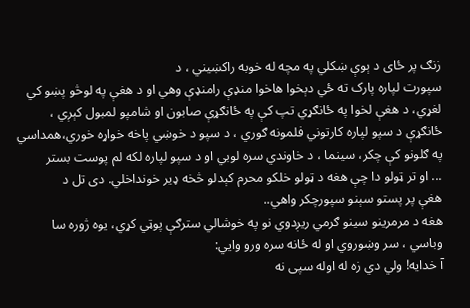زنګ پر ځای د ېوې ښکلي په مچه له خوبه راکښيني ، د
سپورت لپاره پارک ته ځي دېخوا هاخوا منډې رامنډې وهي او د هغې په لوڅو پښو کي
لغړي، د هغې لخوا په ځانګړي تپ کې په ځانګړې صابون او شامپو لمبول کېږي ،
ځانګړې د سپو لپاره کارتوني فلمونه ګوري ، د سپو د خوښي پاخه خواړه خوري،همداسي
په ګلونو کې چکر، سينما ، د خاوندي سره لوبي او د سپو لپاره لکه لم پوست بستر
... او تر ټولو دا چې هغه د ټولو خلکو محرم کېدلو څخه ډير خونداخلي. دی تل د
هغې پر پستو سېنو سپورچکر واهي..
هغه د مرمرينو سينو ګرمي ريږدوي نو په خوشالي سترګې پوټي کړي، يوه ژوره سا
وباسي ، سر وښوروي او له ځانه سره ورو وايي:
آ خدايه! ولي دي زه له اوله سپی نه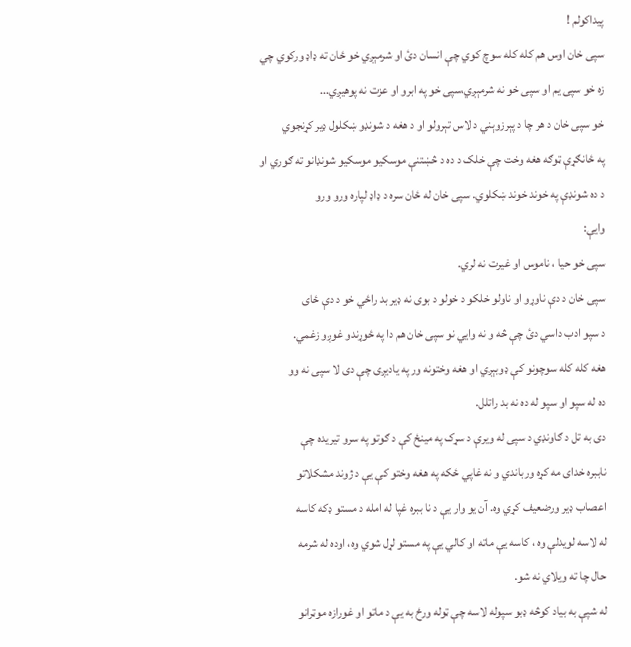پيداکولم !
سپی خان اوس هم کله کله سوچ کوي چې انسان دئ او شرمېږي خو ځان ته ډاډ ورکوي چي
زه خو سپی يم او سپی خو نه شرمېږي،سپی خو په ابرو او عزت نه پوهيږي...
خو سپی خان د هر چا د پېرزوېني د لاس تېرولو او د هغه د شونډو ښکلول ډير کړنجوي
په ځانګړې ټوګه هغه وخت چې خلک د ده د څښتنې موسکيو موسکيو شونډانو ته ګوري او
د ده شونډې په خوند خوند ښکلوي. سپی خان له ځان سره د ډاډ لپاره ورو ورو
وايې:
سپی خو حيا ، ناموس او غيرت نه لري.
سپی خان د دې ناوړو او ناولو خلکو د خولو د بوی نه ډير بد راځي خو د دې ځای
د سپو ادب داسي دئ چې څه و نه وايي نو سپی خان هم دا په ځوړندو غوږو زغمي.
هغه کله کله سوچونو کې ډوبېږي او هغه وختونه ور په ياديږی چې دی لا سپی نه وو
ده له سپو او سپو له ده نه بد راتلل.
دی به تل د ګاونډي د سپی له ويرې د سړک په مينځ کې د ګوتو په سرو تيريده چې
ناببره خدای مه کړه ورباندي و نه غاپي ځکه په هغه وختو کې يې د ژوند مشکلاتو
اعصاب ډير ورضعيف کړي وه. آن يو وار يې د نا ببره غپا له امله د مستو ډکه کاسه
له لاسه لويدلې وه ، کاسه يې ماته او کالي يې په مستو لړل شوي وه، اوده له شرمه
حال چا ته ويلاي نه شو.
له شپې به بياد کوڅه ډبو سپوله لاسه چې ټوله ورځ به يې د ماتو او غورازه موټرانو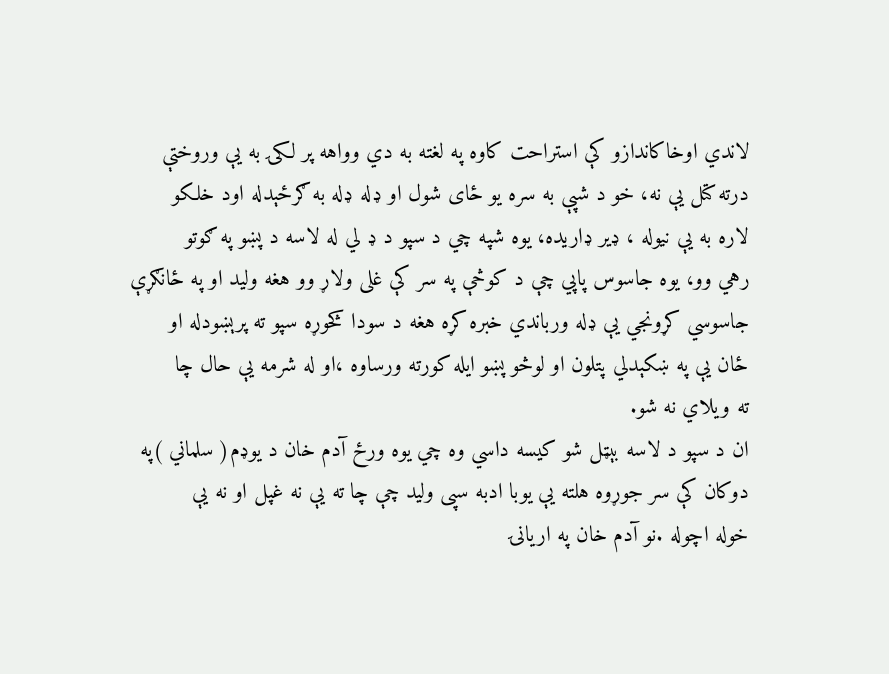لاندي اوخاکاندازو کې استراحت کاوه په لغته به دي وواهه پر لکۍ به يې وروختې
درته کتل يې نه، خو د شپې به سره يو ځای شول او ډله ډله به ګرځېدله اود خلکو
لاره به يې نيوله ، ډير ډاريده، يوه شپه چي د سپو د ډ لي له لاسه د پښو په ګوتو
رهي وو، يوه جاسوس پاپي چې د کوڅې په سر کې غلی ولاړ وو هغه وليد او په ځانګړې
جاسوسي کړونجي يې ډله ورباندي خبره کړه هغه د سودا کڅوړه سپو ته پرېښودله او
ځان يې په ښکېدلي پتلون او لوڅو پښو ايله کورته ورساوه ،او له شرمه يې حال چا
ته ويلاي نه شو.
ان د سپو د لاسه بېټل شو کيسه داسي وه چي يوه ورځ آدم خان د يوډم( سلماني )په
دوکان کې سر جوړوه هلته يې يوبا ادبه سپی وليد چې چا ته يې نه غپل او نه يې
خوله اچوله .نو آدم خان په اریانۍ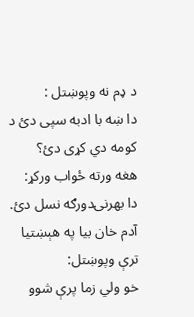د ډم نه وپوښتل :
دا ښه با ادبه سپی دئ د کومه دي کړی دئ؟
هغه ورته ځواب ورکړ:
دا بهرنۍدورګه نسل دئ.
آدم خان بيا په هېښتیا ترې وپوښتل:
خو ولي زما پرې شوو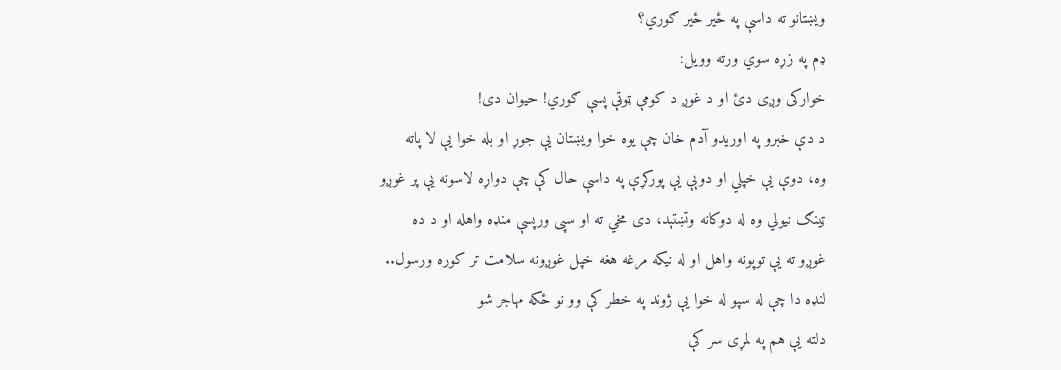ويښتانو ته داسې په ځير ځير ګوري؟
ډم په زړه سوي ورته وويل:
خوارکی وږی دئ او د غوږ د کومې ټوټې پسې ګوري! حيوان دی!
د دې خبرو په اوريدو آدم خان چې يوه خوا ويښتان يې جوړ او بله خوا يې لا پاته
وه، دوې يې خپلي او دوېې يې پورکړې په داسې حال کې چې دواړه لاسونه يې پر غوږو
ټينګ نيولي وه له دوکانه وتښتېد، دی مخي ته او سپی ورپسې منډه واهله او د ده
غوږو ته يې توپونه واهل او له نيکه مرغه هغه خپل غوږونه سلامت تر کوره ورسول..
لنډه دا چې له سپو له خوا يې ژوند په خطر کې وو نو ځکه مهاجر شو
دلته يې هم په لمړی سر کې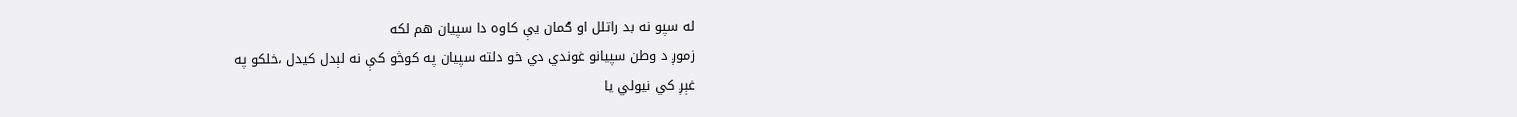له سپو نه بد راتلل او ګمان يې کاوه دا سپيان هم لکه
زموږ د وطن سپيانو غوندي دي خو دلته سپيان په کوڅو کې نه لېدل کيدل ،خلکو په
غېږ کي نيولي يا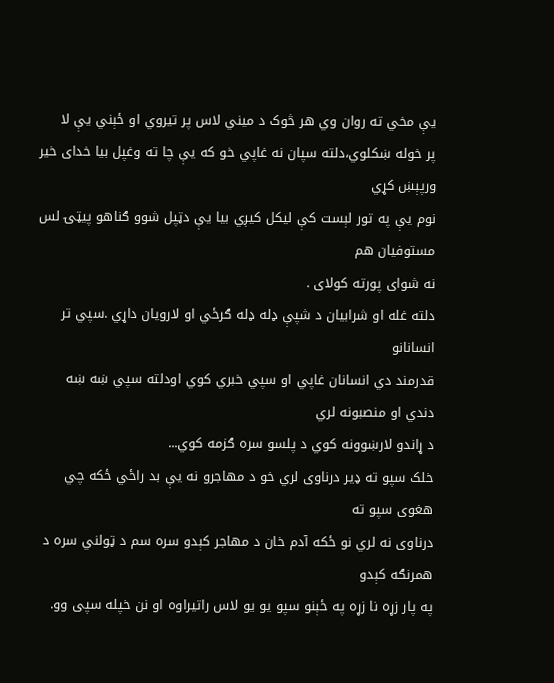يې مخي ته روان وي هر څوک د ميني لاس پر تيروي او ځېني يې لا
پر خوله ښکلوي،دلته سپان نه غاپي خو که يې چا ته وغپل بيا خدای خير ورپېښ کړي
نوم یې په تور لېست کې ليکل کيږي بيا يې دټپل شوو ګناهو پيټۍ لس مستوفيان هم
نه شوای پورته کولای .
دلته غله او شرابيان د شپې ډله ډله ګرځي او لارويان داړي .سپي تر انسانانو
قدرمند دي انسانان غاپي او سپي خبري کوي اودلته سپي ښه ښه دندي او منصبونه لري
د ړاندو لارښوونه کوي د پلسو سره ګزمه کوي...
خلک سپو ته ډير درناوی لري خو د مهاجرو نه يې بد راځي ځکه چي هغوی سپو ته
درناوی نه لري نو ځکه آدم خان د مهاجر کېدو سره سم د ټولني سره د همرنګه کېدو
په پار زړه نا زړه په ځېنو سپو يو يو لاس راتيراوه او نن خپله سپی وو.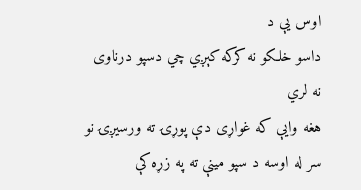اوس يې د
داسو خلکو نه کرکه کېږي چي دسپو درناوی نه لري
هغه وايې که غواړی دې پوړۍ ته ورسیږۍ نو سر له اوسه د سپو مينې ته په زړه کې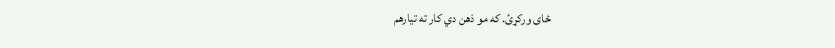ځای ورکړئ. که مو ذهن دي کار ته تيارهم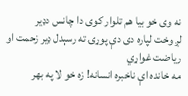نه وی خو بيا هم تلوار کوی دا چانس دډير
لږ وخت لپاره دی دې پوړۍ ته رسېدل ډير زحمت او رياضت غواړي
مه خانده اې ناخبره انسانه! زه خو لا په بهر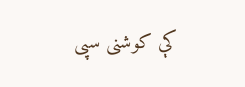کې کوشنی سپی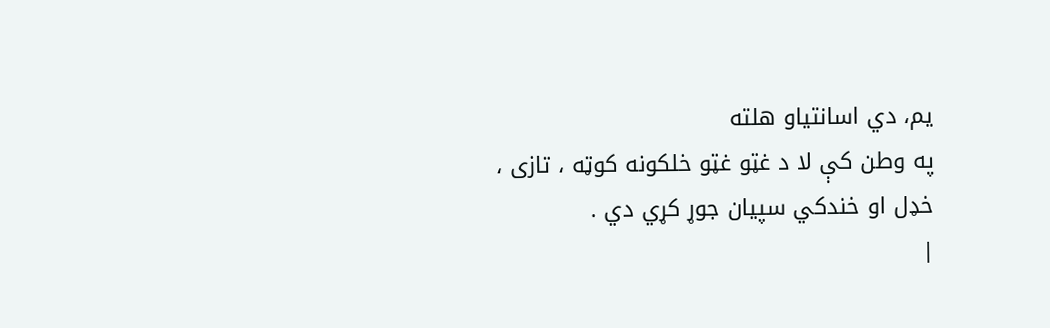يم، دي اسانتياو هلته
په وطن کې لا د غټو غټو خلکونه کوټه ، تازی ، خډل او خندکي سپيان جوړ کړي دي .
|